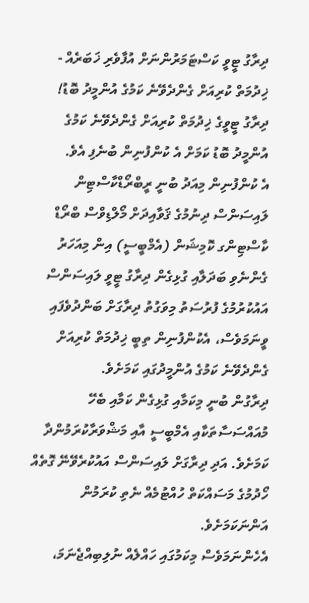ދިރާގު ޓީވީ ކަސްޓަމަރުންނަށް އުފާވެރި ޚަބަރެއް - ޚިދުމަތް ކުރިއަށް ގެންދެވޭނެ ކަމުގެ އުންމީދު ބޮޑު!
ދިރާގު ޓީވީގެ ޚިދުމަތް ކުރިއަށް ގެންދެވޭނެ ކަމުގެ އުންމީދު ބޮޑު ކަމަށް އެ ކުންފުނިން ބުނެފި އެވެ.
އެ ކުންފުނިން މިއަދު ބުނީ ރީބްރޯޑްކާސްޓިން ލައިސަންސް ދިނުމުގެ ޤަވާއިދަށް މޯލްޑިވްސް ބްރޯޑް ކާސްޓިންގ ކޮމިޝަން (އެމްބީސީ) އިން މިއަހަރު ގެންނެވި ބަދަލާއި ގުޅިގެން ދިރާގު ޓީވީ ލައިސަންސް އައުކުރުމުގެ ފުރުސަތު މިވަގުތު ދިރާގަށް ބަންދުވެފައި ވީނަމަވެސް، އެކުންފުނިން ތިބީ ޚިދުމަތް ކުރިއަށް ގެންދެވޭނެ ކަމުގެ އުންމީދުގައި ކަމަށެވެ.
ދިރާގުން ބުނީ މިކަމާއި ގުޅިގެން ކަމާއި ބެހޭ މުއައްސަސާތަކާއި އެމްބީސީ އާއި މަޝްވަރާކުރަމުންދާ ކަމަށެވެ. އަދި ދިރާގަށް ލައިސަންސް އައުކުރެވޭނޭ ގޮތެއް ހޯދުމުގެ މަސައްކަތް ހުއްޓުމެއް ނެތި ކުރަމުން އަންނަކަމަށެވެ.
އެހެންނަމަވެސް މިކަމުގައި ހައްލެއް ނުލިބިއްޖެނަމަ،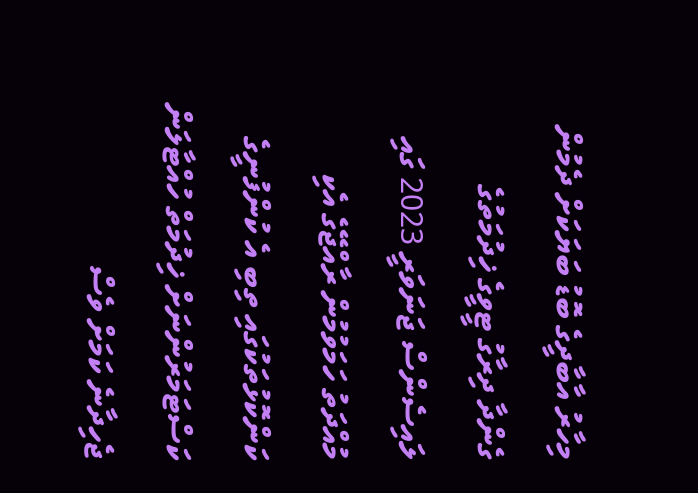މިހާރު އާބާދީގެ ބޮޑު ބަޔަކަށް ދެމުން ގެންދާ ދިރާގު ޓީވީގެ ޚިދުމަތުގެ ލައިސެންސް ޖަނަވަރީ 2023 ގައި މުއްދަތު ހަމަވުމުން ރާއްޖޭގެ އެކި ކަންކޮޅުތަކުގައި ތިބި އެ ކުންފުނީގެ ކަސްޓަމަރުންނަށް ޚިދުމަތް ހުއްޓާލަން ޖެހިދާނެ ކަމަށް ވެސް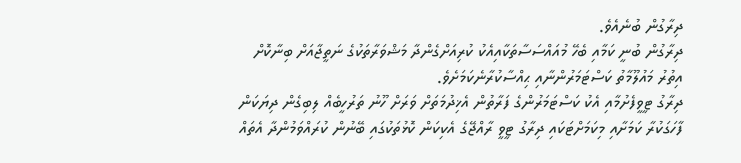ދިރާގުން ބުނެއެވެ.
ދިރާގުން ބުނީ ކަމާއި ބެހޭ މުއައްސަސާތަކާއިއެކު ކުރިއަށްގެންދާ މަޝްވަރާތަކުގެ ނަތީޖާއަށް ބިނާކޮށް އިތުރު މައުލޫމާތު ކަސްޓަމަރުންނާއި ޙިއްސާކުރާނެކަމަށެވެ.
ދިރާގު ޓީވީފެށުމާއި އެކު ކަސްޓަމަރުންގެ ފަރާތުން އެޚިދުމަތަށް ވަރަށް ހޫނު ތަރުހީބެއް ލިބިގެން ދިޔަކަން ފާހަގަކުރާ ކަމަށާއި މިކަމަށްޓަކައި ދިރާގު ޓީވީ ރާއްޖޭގެ އެކިކަން ކޮޅުތަކުގައި ބޭނުން ކުރައްވަމުންދާ އެތައް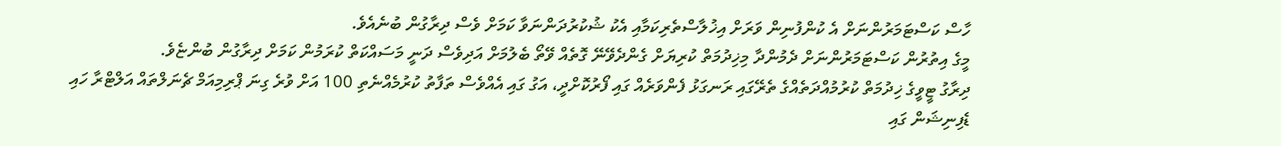ހާސް ކަސްޓަމަރުންނަށް އެ ކުންފުނިން ވަރަށް އިޚުލާސްތެރިކަމާއި އެކު ޝުކުރުދަންނަވާ ކަމަށް ވެސް ދިރާގުން ބުނެއެވެ.
މީގެ އިތުރުން ކަސްޓަމަރުންނަށް ދެމުންދާ މިޚިދުމަތް ކުރިޔަށް ގެންދެވޭނޭ ގޮތެއް ވޭތޯ ބެލުމަށް އަދިވެސް ދަނީ މަސައްކަތް ކުރަމުން ކަމަށް ދިރާގުން ބުންޏެވެ.
ދިރާގު ޓީވީގެ ޚިދުމަތް ކުރުމުއްދަތެއްގެ ތެރޭގައި ރަނގަޅު ފެންވަރެއް ގައި ފޯރުކޮށްދީ، އަގު ގައި އެއްވެސް ތަފާތު ކުރުމެއްނެތި 100 އަށް ވުރެ ގިނަ ޕްރިމިއަމް ޗެނަލްތައް އަލްޓްރާ ހައި ޑެފިނިޝަން ގައި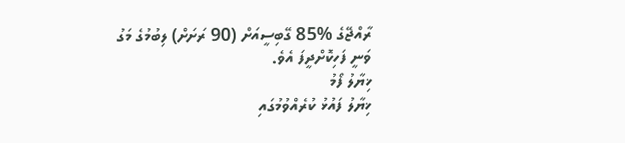ރާއްޖޭގެ %85 ގޭބިސީއަށް (90 ރަށަށް) ލިބުމުގެ މަގު ވަނީ ފަހިކޮށްދީފަ އެވެ.
ޚިޔާލު ފޯމު
ޚިޔާލު ފައުޅު ކުރެއްވުމުގައި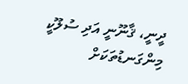ދީނީ، ޤާނޫނީ އަދި ސުލޫކީ މިންގަނޑުތަކަށް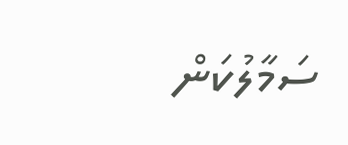ސަމާލުކަން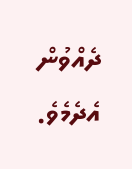ދެއްވުން އެދެމެވެ.